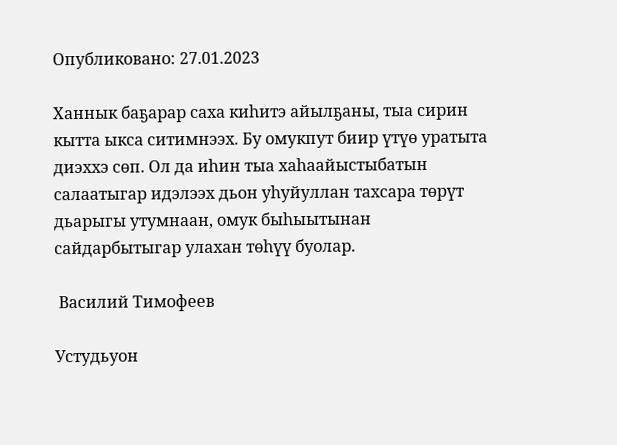Опубликовано: 27.01.2023

Ханнык баҕарар саха киһитэ айылҕаны, тыа сирин кытта ыкса ситимнээх. Бу омукпут биир үтүө уратыта диэххэ сөп. Ол да иhин тыа хаһаайыстыбатын салаатыгар идэлээх дьон уһуйуллан тахсара төрүт дьарыгы утумнаан, омук быһыытынан сайдарбытыгар улахан төһүү буолар.

 Василий Тимофеев

Устудьуон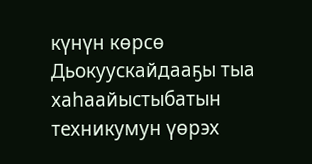күнүн көрсө Дьокуускайдааҕы тыа хаһаайыстыбатын техникумун үөрэх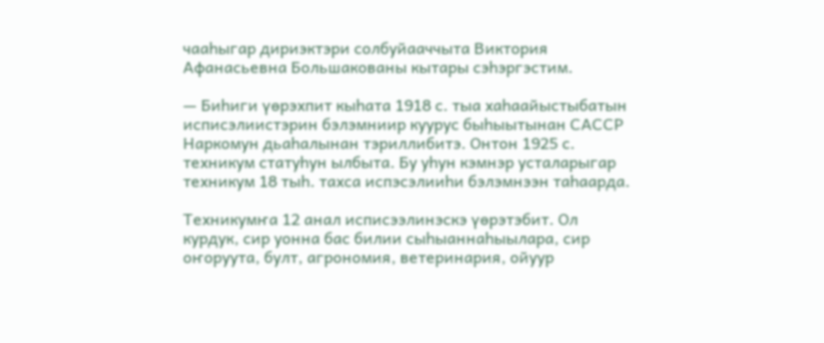чааһыгар дириэктэри солбуйааччыта Виктория Афанасьевна Большакованы кытары сэһэргэстим.

— Биһиги үөрэхпит кыһата 1918 с. тыа хаһаайыстыбатын исписэлиистэрин бэлэмниир куурус быһыытынан САССР Наркомун дьаһалынан тэриллибитэ. Онтон 1925 с. техникум статуһун ылбыта. Бу уһун кэмнэр усталарыгар техникум 18 тыh. тахса испэсэлииһи бэлэмнээн таһаарда.

Техникумҥа 12 анал исписээлинэскэ үөрэтэбит. Ол курдук, сир уонна бас билии сыһыаннаһыылара, сир оҥоруута, булт, агрономия, ветеринария, ойуур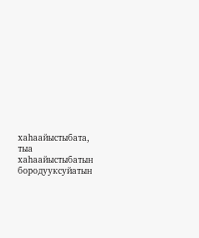хаһаайыстыбата, тыа хаһаайыстыбатын бородууксуйатын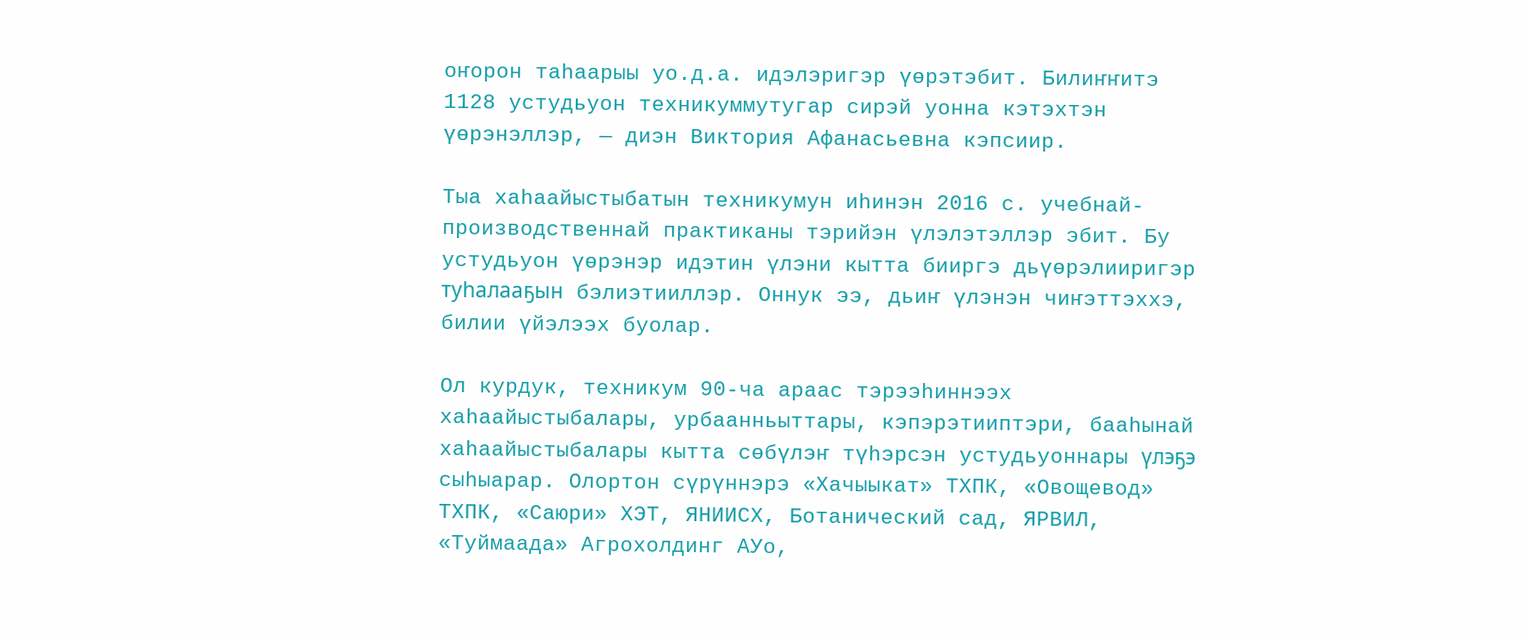оҥорон таһаарыы уо.д.а. идэлэригэр үөрэтэбит. Билиҥҥитэ 1128 устудьуон техникуммутугар сирэй уонна кэтэхтэн үөрэнэллэр, — диэн Виктория Афанасьевна кэпсиир.

Тыа хаһаайыстыбатын техникумун иһинэн 2016 с. учебнай-производственнай практиканы тэрийэн үлэлэтэллэр эбит. Бу устудьуон үөрэнэр идэтин үлэни кытта бииргэ дьүөрэлииригэр туһалааҕын бэлиэтииллэр. Оннук ээ, дьиҥ үлэнэн чиҥэттэххэ, билии үйэлээх буолар.

Ол курдук, техникум 90-ча араас тэрээһиннээх хаһаайыстыбалары, урбаанньыттары, кэпэрэтииптэри, бааһынай хаһаайыстыбалары кытта сөбүлэҥ түһэрсэн устудьуоннары үлэҕэ сыһыарар. Олортон сүрүннэрэ «Хачыыкат» ТХПК, «Овощевод» ТХПК, «Саюри» ХЭТ, ЯНИИСХ, Ботанический сад, ЯРВИЛ, «Туймаада» Агрохолдинг АУо,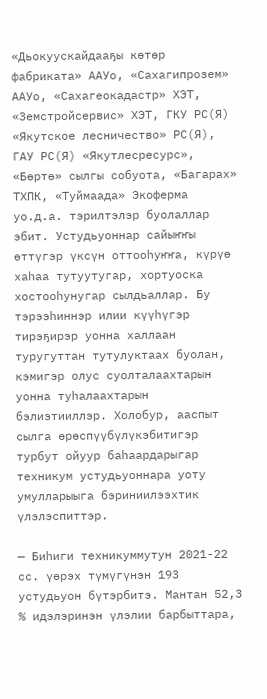«Дьокуускайдааҕы көтөр фабриката» ААУо, «Сахагипрозем» ААУо, «Сахагеокадастр» ХЭТ, «Земстройсервис» ХЭТ, ГКУ РС(Я) «Якутское лесничество» РС(Я), ГАУ РС(Я) «Якутлесресурс», «Бөртө» сылгы собуота, «Багарах» ТХПК, «Туймаада» Экоферма уо.д.а. тэрилтэлэр буолаллар эбит. Устудьуоннар сайыҥҥы өттүгэр үксүн оттооһуҥҥа, күрүө хаһаа тутуутугар, хортуоска хостооһунугар сылдьаллар. Бу тэрээһиннэр илии күүһүгэр тирэҕирэр уонна халлаан туругуттан тутулуктаах буолан, кэмигэр олус суолталаахтарын уонна туһалаахтарын бэлиэтииллэр. Холобур, ааспыт сылга өрөспүүбүлүкэбитигэр турбут ойуур баһаардарыгар техникум устудьуоннара уоту умулларыыга бэриниилээхтик үлэлэспиттэр.

— Биһиги техникуммутун 2021-22 сс. үөрэх түмүгүнэн 193 устудьуон бүтэрбитэ. Мантан 52,3 % идэлэринэн үлэлии барбыттара,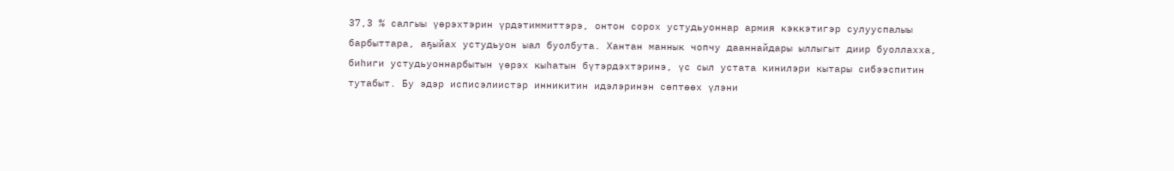37,3 % салгыы үөрэхтэрин үрдэтиммиттэрэ, онтон сорох устудьуоннар армия кэккэтигэр сулууспалыы барбыттара, аҕыйах устудьуон ыал буолбута. Хантан маннык чопчу дааннайдары ыллыгыт диир буоллахха, биһиги устудьуоннарбытын үөрэх кыһатын бүтэрдэхтэринэ, үс сыл устата кинилэри кытары сибээспитин тутабыт. Бу эдэр исписэлиистэр инникитин идэлэринэн сөптөөх үлэни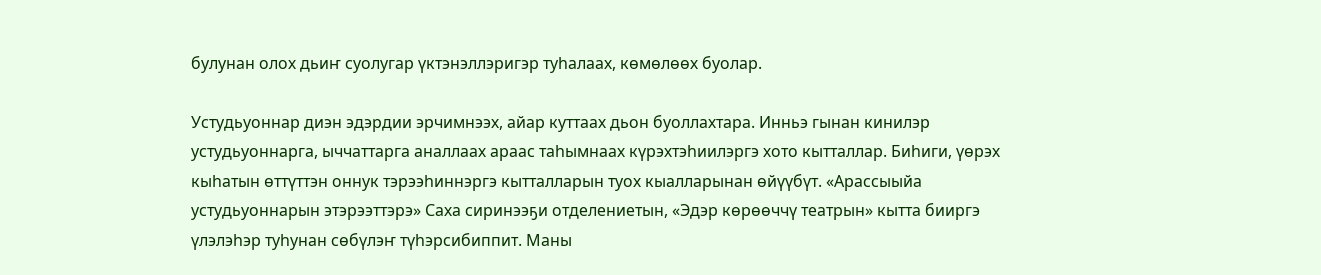булунан олох дьиҥ суолугар үктэнэллэригэр туһалаах, көмөлөөх буолар.

Устудьуоннар диэн эдэрдии эрчимнээх, айар куттаах дьон буоллахтара. Инньэ гынан кинилэр устудьуоннарга, ыччаттарга аналлаах араас таһымнаах күрэхтэһиилэргэ хото кытталлар. Биһиги, үөрэх кыһатын өттүттэн оннук тэрээһиннэргэ кытталларын туох кыалларынан өйүүбүт. «Арассыыйа устудьуоннарын этэрээттэрэ» Саха сиринээҕи отделениетын, «Эдэр көрөөччү театрын» кытта бииргэ үлэлэһэр туһунан сөбүлэҥ түһэрсибиппит. Маны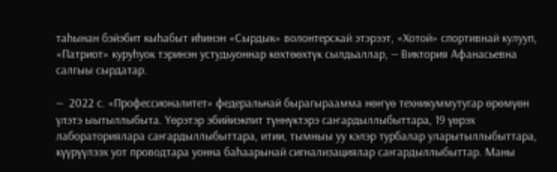таһынан бэйэбит кыһабыт иһинэн «Сырдык» волонтерскай этэрээт, «Хотой» спортивнай кулууп, «Патриот» куруһуок тэринэн устудьуоннар көхтөөхтүк сылдьаллар, — Виктория Афанасьевна салгыы сырдатар.

—  2022 с. «Профессионалитет» федеральнай бырагыраамма нөҥүө техникуммутугар өрөмүөн үлэтэ ыытыллыбыта. Үөрэтэр эбийиэкпит түннүктэрэ саҥардыллыбыттара, 19 үөрэх лабораториялара саҥардыллыбыттара, итии, тымныы уу кэлэр турбалар уларытыллыбыттара, күүрүүлээх уот проводтара уонна баһаарынай сигнализациялар саҥардыллыбыттар. Маны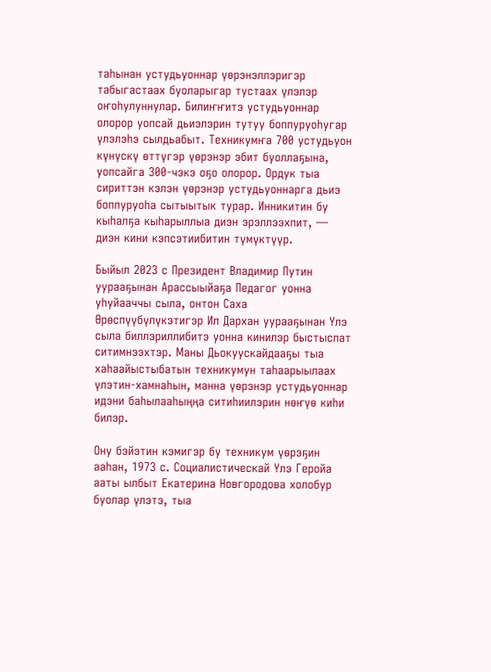таһынан устудьуоннар үөрэнэллэригэр табыгастаах буоларыгар тустаах үлэлэр оҥоһулуннулар. Билиҥҥитэ устудьуоннар олорор уопсай дьиэлэрин тутуу боппуруоһугар үлэлэһэ сылдьабыт. Техникумҥа 700 устудьуон күнүскү өттүгэр үөрэнэр эбит буоллаҕына, уопсайга 300-чэкэ оҕо олорор. Ордук тыа сириттэн кэлэн үөрэнэр устудьуоннарга дьиэ боппуруоһа сытыытык турар. Инникитин бу кыһалҕа кыһарыллыа диэн эрэллээхпит, — диэн кини кэпсэтиибитин түмүктүүр.

Быйыл 2023 с Президент Владимир Путин уурааҕынан Арассыыйаҕа Педагог уонна уhуйааччы сыла, онтон Саха Өрөспүүбүлүкэтигэр Ил Дархан уурааҕынан Үлэ сыла биллэриллибитэ уонна кинилэр быстыспат ситимнээхтэр. Маны Дьокуускайдааҕы тыа хаһаайыстыбатын техникумун таhаарыылаах үлэтин-хамнаhын, манна үѳрэнэр устудьуоннар идэни баhылааhыңңа ситиһиилэрин нөҥүө киһи билэр.

Ону бэйэтин кэмигэр бу техникум үѳрэҕин ааһан, 1973 с. Социалистическай Үлэ Геройа ааты ылбыт Екатерина Новгородова холобур буолар үлэтэ, тыа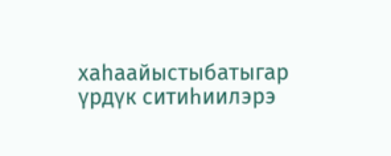хаhаайыстыбатыгар үрдүк ситиһиилэрэ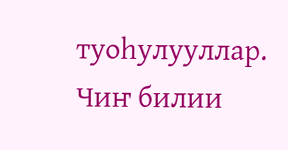туоһулууллар. Чиҥ билии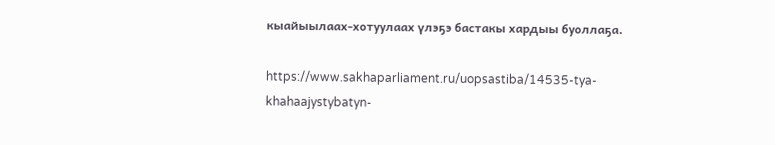кыайыылаах-хотуулаах үлэҕэ бастакы хардыы буоллаҕа.

https://www.sakhaparliament.ru/uopsastiba/14535-tya-khahaajystybatyn-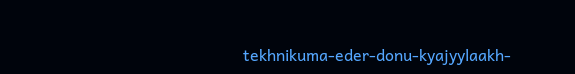tekhnikuma-eder-donu-kyajyylaakh-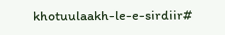khotuulaakh-le-e-sirdiir#